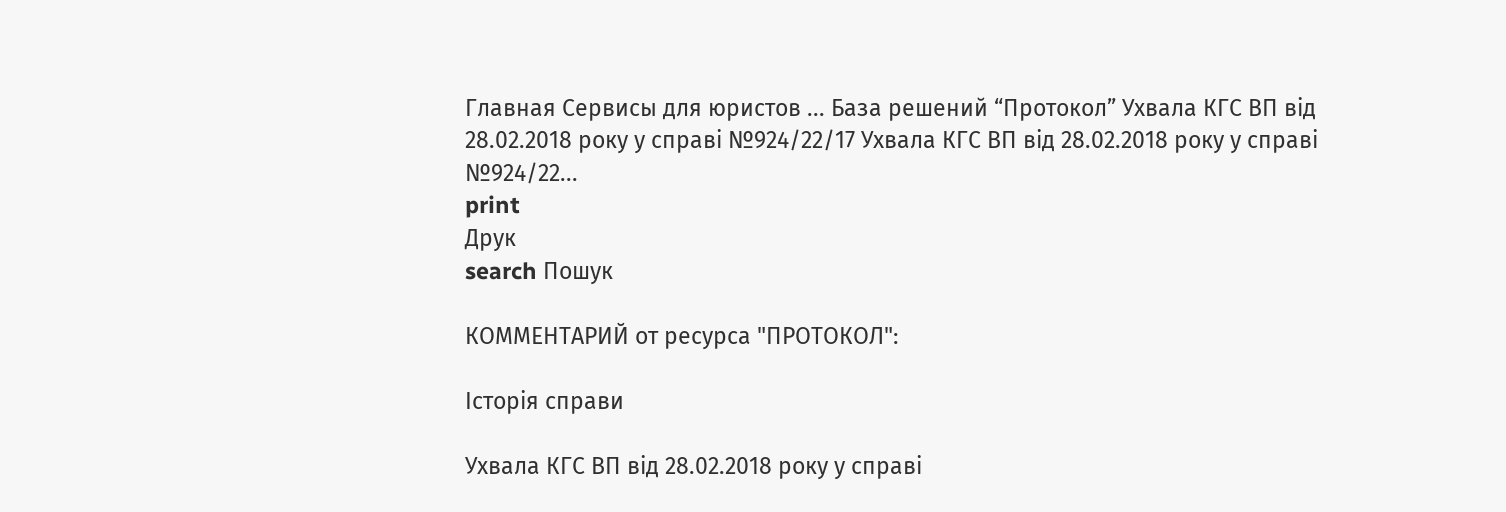Главная Сервисы для юристов ... База решений “Протокол” Ухвала КГС ВП від 28.02.2018 року у справі №924/22/17 Ухвала КГС ВП від 28.02.2018 року у справі №924/22...
print
Друк
search Пошук

КОММЕНТАРИЙ от ресурса "ПРОТОКОЛ":

Історія справи

Ухвала КГС ВП від 28.02.2018 року у справі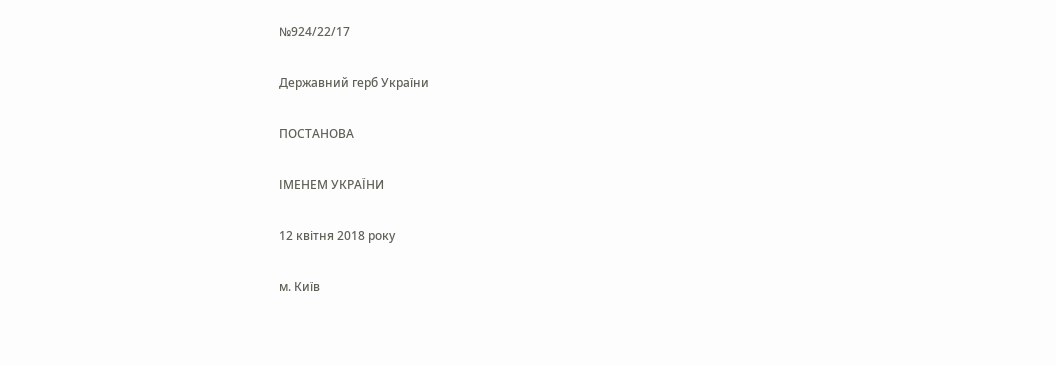№924/22/17

Державний герб України

ПОСТАНОВА

ІМЕНЕМ УКРАЇНИ

12 квітня 2018 року

м. Київ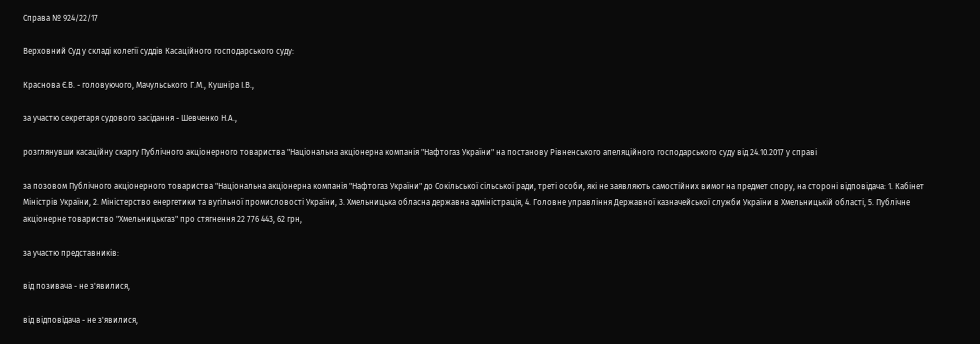Справа № 924/22/17

Верховний Суд у складі колегії суддів Касаційного господарського суду:

Краснова Є.В. - головуючого, Мачульського Г.М., Кушніра І.В.,

за участю секретаря судового засідання - Шевченко Н.А.,

розглянувши касаційну скаргу Публічного акціонерного товариства "Національна акціонерна компанія "Нафтогаз України" на постанову Рівненського апеляційного господарського суду від 24.10.2017 у справі

за позовом Публічного акціонерного товариства "Національна акціонерна компанія "Нафтогаз України" до Сокільської сільської ради, треті особи, які не заявляють самостійних вимог на предмет спору, на стороні відповідача: 1. Кабінет Міністрів України, 2. Міністерство енергетики та вугільної промисловості України, 3. Хмельницька обласна державна адміністрація, 4. Головне управління Державної казначейської служби України в Хмельницькій області, 5. Публічне акціонерне товариство "Хмельницькгаз" про стягнення 22 776 443, 62 грн,

за участю представників:

від позивача - не з'явилися,

від відповідача - не з'явилися,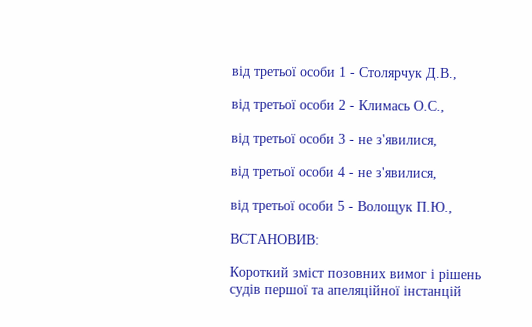від третьої особи 1 - Столярчук Д.В.,

від третьої особи 2 - Климась О.С.,

від третьої особи 3 - не з'явилися,

від третьої особи 4 - не з'явилися,

від третьої особи 5 - Волощук П.Ю.,

ВСТАНОВИВ:

Короткий зміст позовних вимог і рішень судів першої та апеляційної інстанцій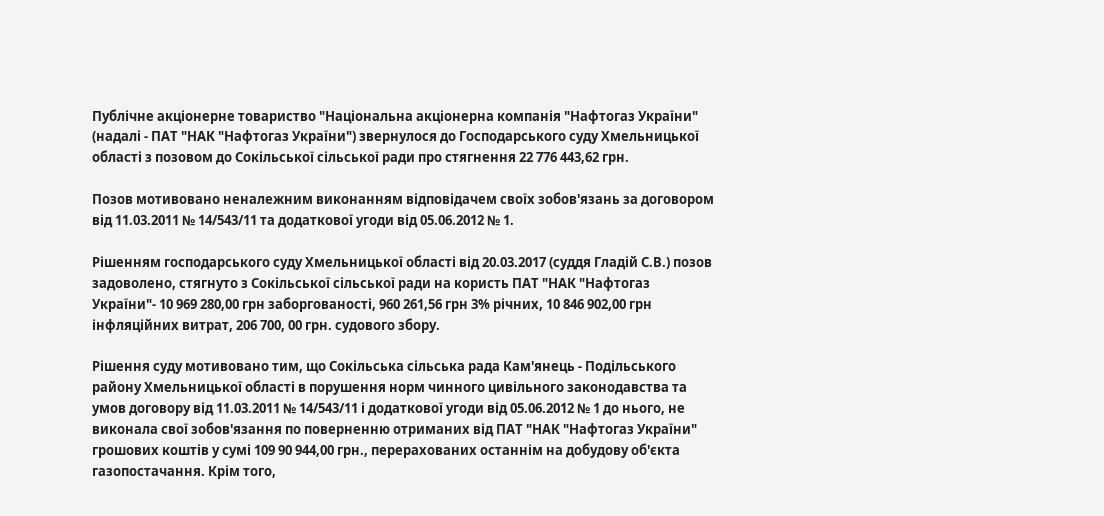Публічне акціонерне товариство "Національна акціонерна компанія "Нафтогаз України" (надалі - ПАТ "НАК "Нафтогаз України") звернулося до Господарського суду Хмельницької області з позовом до Сокільської сільської ради про стягнення 22 776 443,62 грн.

Позов мотивовано неналежним виконанням відповідачем своїх зобов'язань за договором від 11.03.2011 № 14/543/11 та додаткової угоди від 05.06.2012 № 1.

Рішенням господарського суду Хмельницької області від 20.03.2017 (суддя Гладій С.В.) позов задоволено, стягнуто з Сокільської сільської ради на користь ПАТ "НАК "Нафтогаз України"- 10 969 280,00 грн заборгованості, 960 261,56 грн 3% річних, 10 846 902,00 грн інфляційних витрат, 206 700, 00 грн. судового збору.

Рішення суду мотивовано тим, що Сокільська сільська рада Кам'янець - Подільського району Хмельницької області в порушення норм чинного цивільного законодавства та умов договору від 11.03.2011 № 14/543/11 і додаткової угоди від 05.06.2012 № 1 до нього, не виконала свої зобов'язання по поверненню отриманих від ПАТ "НАК "Нафтогаз України" грошових коштів у сумі 109 90 944,00 грн., перерахованих останнім на добудову об'єкта газопостачання. Крім того,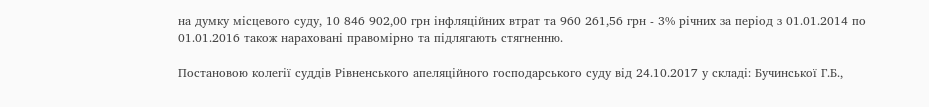на думку місцевого суду, 10 846 902,00 грн інфляційних втрат та 960 261,56 грн - 3% річних за період з 01.01.2014 по 01.01.2016 також нараховані правомірно та підлягають стягненню.

Постановою колегії суддів Рівненського апеляційного господарського суду від 24.10.2017 у складі: Бучинської Г.Б.,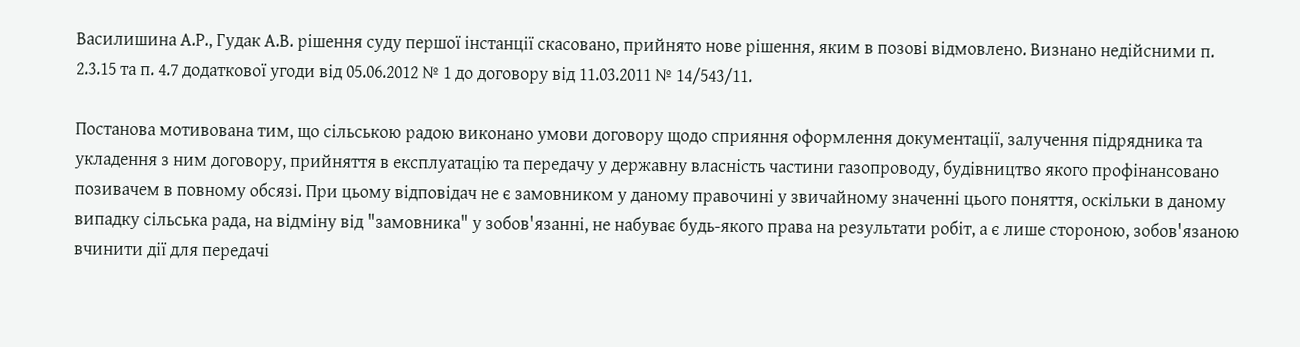Василишина А.Р., Гудак А.В. рішення суду першої інстанції скасовано, прийнято нове рішення, яким в позові відмовлено. Визнано недійсними п. 2.3.15 та п. 4.7 додаткової угоди від 05.06.2012 № 1 до договору від 11.03.2011 № 14/543/11.

Постанова мотивована тим, що сільською радою виконано умови договору щодо сприяння оформлення документації, залучення підрядника та укладення з ним договору, прийняття в експлуатацію та передачу у державну власність частини газопроводу, будівництво якого профінансовано позивачем в повному обсязі. При цьому відповідач не є замовником у даному правочині у звичайному значенні цього поняття, оскільки в даному випадку сільська рада, на відміну від "замовника" у зобов'язанні, не набуває будь-якого права на результати робіт, а є лише стороною, зобов'язаною вчинити дії для передачі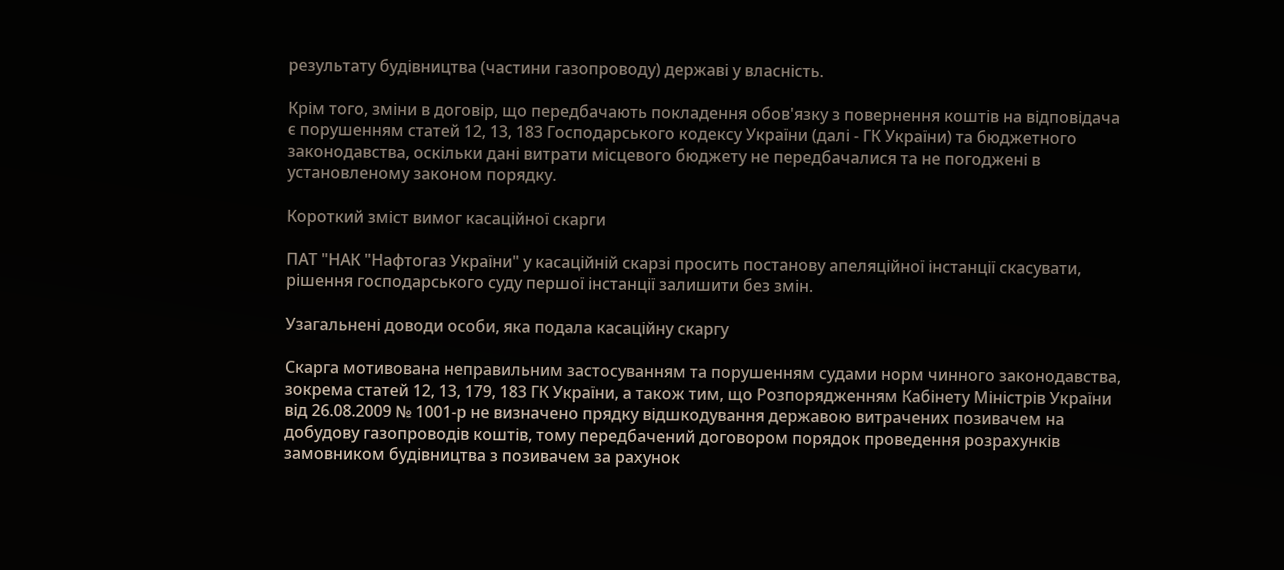результату будівництва (частини газопроводу) державі у власність.

Крім того, зміни в договір, що передбачають покладення обов'язку з повернення коштів на відповідача є порушенням статей 12, 13, 183 Господарського кодексу України (далі - ГК України) та бюджетного законодавства, оскільки дані витрати місцевого бюджету не передбачалися та не погоджені в установленому законом порядку.

Короткий зміст вимог касаційної скарги

ПАТ "НАК "Нафтогаз України" у касаційній скарзі просить постанову апеляційної інстанції скасувати, рішення господарського суду першої інстанції залишити без змін.

Узагальнені доводи особи, яка подала касаційну скаргу

Скарга мотивована неправильним застосуванням та порушенням судами норм чинного законодавства, зокрема статей 12, 13, 179, 183 ГК України, а також тим, що Розпорядженням Кабінету Міністрів України від 26.08.2009 № 1001-р не визначено прядку відшкодування державою витрачених позивачем на добудову газопроводів коштів, тому передбачений договором порядок проведення розрахунків замовником будівництва з позивачем за рахунок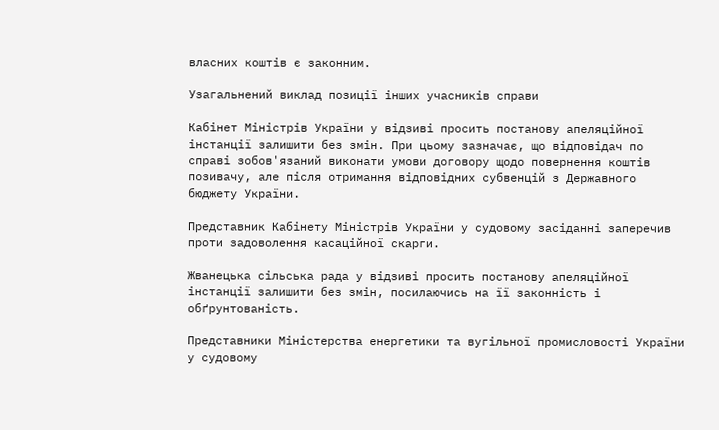власних коштів є законним.

Узагальнений виклад позиції інших учасників справи

Кабінет Міністрів України у відзиві просить постанову апеляційної інстанції залишити без змін. При цьому зазначає, що відповідач по справі зобов'язаний виконати умови договору щодо повернення коштів позивачу, але після отримання відповідних субвенцій з Державного бюджету України.

Представник Кабінету Міністрів України у судовому засіданні заперечив проти задоволення касаційної скарги.

Жванецька сільська рада у відзиві просить постанову апеляційної інстанції залишити без змін, посилаючись на її законність і обґрунтованість.

Представники Міністерства енергетики та вугільної промисловості України у судовому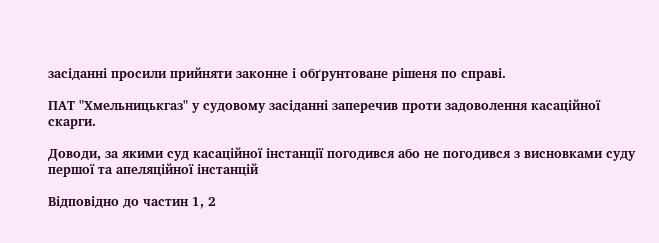засіданні просили прийняти законне і обґрунтоване рішеня по справі.

ПАТ "Хмельницькгаз" у судовому засіданні заперечив проти задоволення касаційної скарги.

Доводи, за якими суд касаційної інстанції погодився або не погодився з висновками суду першої та апеляційної інстанцій

Відповідно до частин 1, 2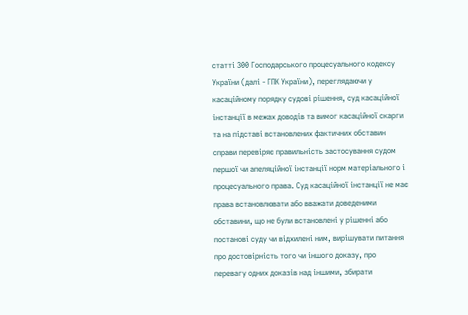статті 300 Господарського процесуального кодексу України (далі - ГПК України), переглядаючи у касаційному порядку судові рішення, суд касаційної інстанції в межах доводів та вимог касаційної скарги та на підставі встановлених фактичних обставин справи перевіряє правильність застосування судом першої чи апеляційної інстанції норм матеріального і процесуального права. Суд касаційної інстанції не має права встановлювати або вважати доведеними обставини, що не були встановлені у рішенні або постанові суду чи відхилені ним, вирішувати питання про достовірність того чи іншого доказу, про перевагу одних доказів над іншими, збирати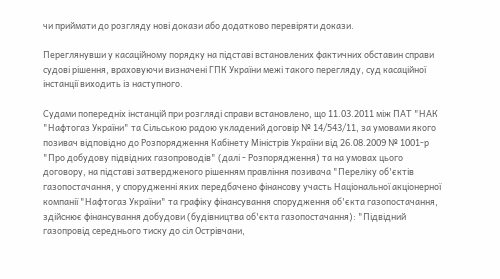чи приймати до розгляду нові докази або додатково перевіряти докази.

Переглянувши у касаційному порядку на підставі встановлених фактичних обставин справи судові рішення, враховуючи визначені ГПК України межі такого перегляду, суд касаційної інстанції виходить із наступного.

Судами попередніх інстанцій при розгляді справи встановлено, що 11.03.2011 між ПАТ "НАК "Нафтогаз України" та Сільською радою укладений договір № 14/543/11, за умовами якого позивач відповідно до Розпорядження Кабінету Міністрів України від 26.08.2009 № 1001-р "Про добудову підвідних газопроводів" (далі - Розпорядження) та на умовах цього договору, на підставі затвердженого рішенням правління позивача "Переліку об'єктів газопостачання, у спорудженні яких передбачено фінансову участь Національної акціонерної компанії "Нафтогаз України" та графіку фінансування спорудження об'єкта газопостачання, здійснює фінансування добудови (будівництва об'єкта газопостачання): "Підвідний газопровід середнього тиску до сіл Острівчани,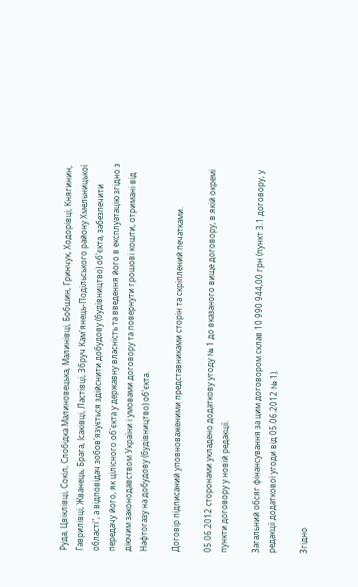Руда, Цвіклівці, Сокіл, Слобідка Малиновецька, Малинівці, Бобшин, Гринчук, Ходорівці, Княгинин, Гаврилівці, Жванець, Брага, Ісаківці, Ластівці, Збруч Кам'янець-Подільського району Хмельницької області", а відповідач зобов'язується здійснити добудову (будівництво) об'єкта, забезпечити передачу його, як цілісного об'єкта у державну власність та введення його в експлуатацію згідно з діючим законодавством України і умовами договору та повернути грошові кошти, отримані від Нафтогазу на добудову (будівництво) об'єкта.

Договір підписаний уповноваженими представниками сторін та скріплений печатками.

05.06.2012 сторонами укладено додаткову угоду № 1 до вказаного вище договору, в якій окремі пункти договору у новій редакції.

Загальний обсяг фінансування за цим договором склав 10 990 944,00 грн (пункт 3.1 договору, у редакції додаткової угоди від 05.06.2012 № 1).

Згідно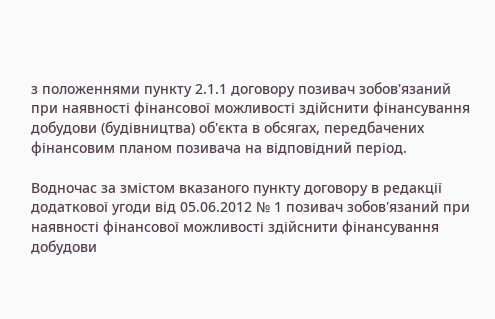з положеннями пункту 2.1.1 договору позивач зобов'язаний при наявності фінансової можливості здійснити фінансування добудови (будівництва) об'єкта в обсягах, передбачених фінансовим планом позивача на відповідний період.

Водночас за змістом вказаного пункту договору в редакції додаткової угоди від 05.06.2012 № 1 позивач зобов'язаний при наявності фінансової можливості здійснити фінансування добудови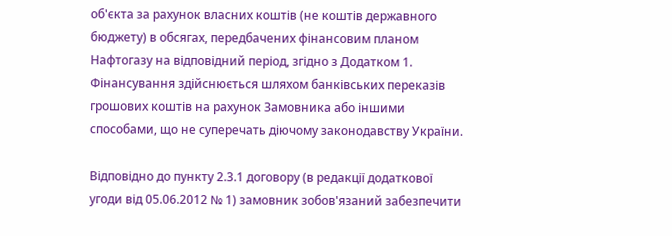об'єкта за рахунок власних коштів (не коштів державного бюджету) в обсягах, передбачених фінансовим планом Нафтогазу на відповідний період, згідно з Додатком 1. Фінансування здійснюється шляхом банківських переказів грошових коштів на рахунок Замовника або іншими способами, що не суперечать діючому законодавству України.

Відповідно до пункту 2.3.1 договору (в редакції додаткової угоди від 05.06.2012 № 1) замовник зобов'язаний забезпечити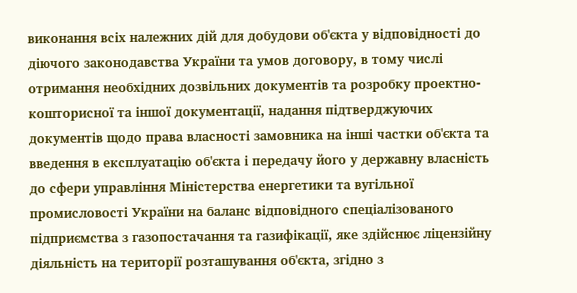виконання всіх належних дій для добудови об'єкта у відповідності до діючого законодавства України та умов договору, в тому числі отримання необхідних дозвільних документів та розробку проектно-кошторисної та іншої документації, надання підтверджуючих документів щодо права власності замовника на інші частки об'єкта та введення в експлуатацію об'єкта і передачу його у державну власність до сфери управління Міністерства енергетики та вугільної промисловості України на баланс відповідного спеціалізованого підприємства з газопостачання та газифікації, яке здійснює ліцензійну діяльність на території розташування об'єкта, згідно з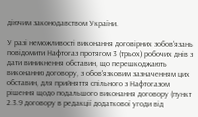діючим законодавством України.

У разі неможливості виконання договірних зобов'язань повідомити Нафтогаз протягом 3 (трьох) робочих днів з дати виникнення обставин, що перешкоджають виконанню договору, з обов'язковим зазначенням цих обставин, для прийняття спільного з Нафтогазом рішення щодо подальшого виконання договору (пункт 2.3.9 договору в редакції додаткової угоди від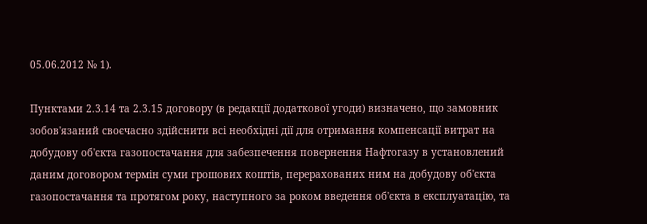05.06.2012 № 1).

Пунктами 2.3.14 та 2.3.15 договору (в редакції додаткової угоди) визначено, що замовник зобов'язаний своєчасно здійснити всі необхідні дії для отримання компенсації витрат на добудову об'єкта газопостачання для забезпечення повернення Нафтогазу в установлений даним договором термін суми грошових коштів, перерахованих ним на добудову об'єкта газопостачання та протягом року, наступного за роком введення об'єкта в експлуатацію, та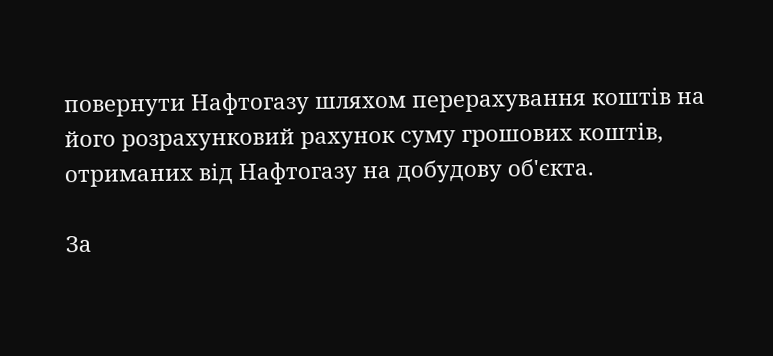повернути Нафтогазу шляхом перерахування коштів на його розрахунковий рахунок суму грошових коштів, отриманих від Нафтогазу на добудову об'єкта.

За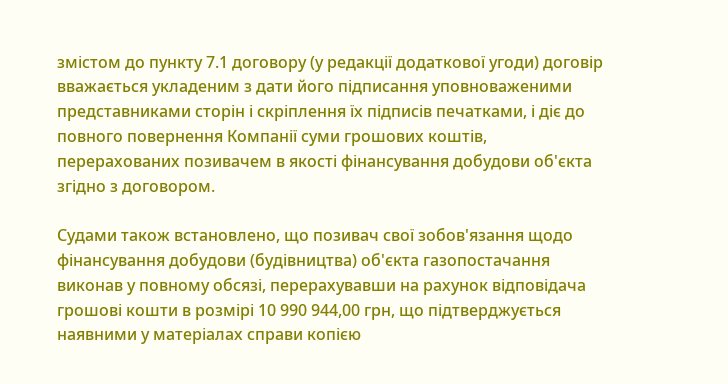змістом до пункту 7.1 договору (у редакції додаткової угоди) договір вважається укладеним з дати його підписання уповноваженими представниками сторін і скріплення їх підписів печатками, і діє до повного повернення Компанії суми грошових коштів, перерахованих позивачем в якості фінансування добудови об'єкта згідно з договором.

Судами також встановлено, що позивач свої зобов'язання щодо фінансування добудови (будівництва) об'єкта газопостачання виконав у повному обсязі, перерахувавши на рахунок відповідача грошові кошти в розмірі 10 990 944,00 грн, що підтверджується наявними у матеріалах справи копією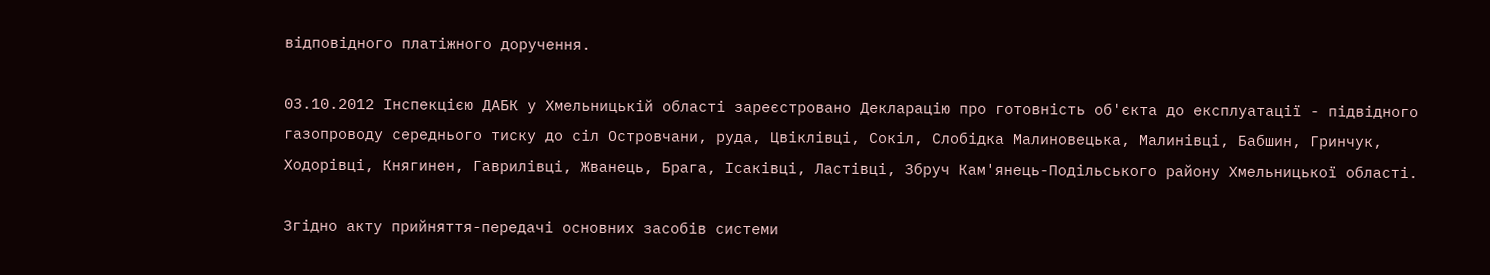відповідного платіжного доручення.

03.10.2012 Інспекцією ДАБК у Хмельницькій області зареєстровано Декларацію про готовність об'єкта до експлуатації - підвідного газопроводу середнього тиску до сіл Островчани, руда, Цвіклівці, Сокіл, Слобідка Малиновецька, Малинівці, Бабшин, Гринчук, Ходорівці, Княгинен, Гаврилівці, Жванець, Брага, Ісаківці, Ластівці, Збруч Кам'янець-Подільського району Хмельницької області.

Згідно акту прийняття-передачі основних засобів системи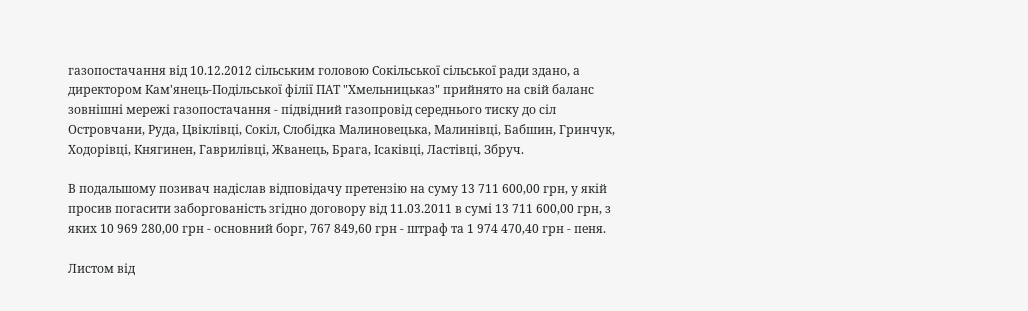газопостачання від 10.12.2012 сільським головою Сокільської сільської ради здано, а директором Кам'янець-Подільської філії ПАТ "Хмельницьказ" прийнято на свій баланс зовнішні мережі газопостачання - підвідний газопровід середнього тиску до сіл Островчани, Руда, Цвіклівці, Сокіл, Слобідка Малиновецька, Малинівці, Бабшин, Гринчук, Ходорівці, Княгинен, Гаврилівці, Жванець, Брага, Ісаківці, Ластівці, Збруч.

В подальшому позивач надіслав відповідачу претензію на суму 13 711 600,00 грн, у якій просив погасити заборгованість згідно договору від 11.03.2011 в сумі 13 711 600,00 грн, з яких 10 969 280,00 грн - основний борг, 767 849,60 грн - штраф та 1 974 470,40 грн - пеня.

Листом від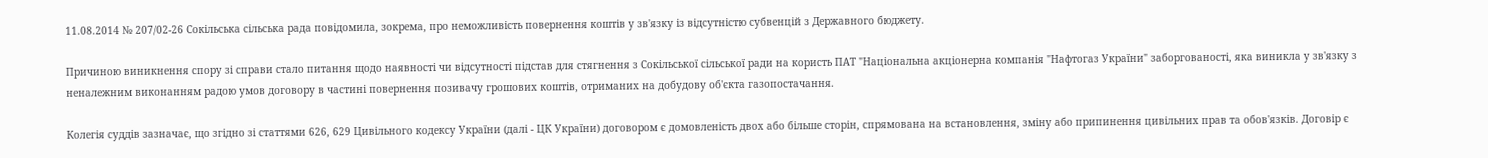11.08.2014 № 207/02-26 Сокільська сільська рада повідомила, зокрема, про неможливість повернення коштів у зв'язку із відсутністю субвенцій з Державного бюджету.

Причиною виникнення спору зі справи стало питання щодо наявності чи відсутності підстав для стягнення з Сокільської сільської ради на користь ПАТ "Національна акціонерна компанія "Нафтогаз України" заборгованості, яка виникла у зв'язку з неналежним виконанням радою умов договору в частині повернення позивачу грошових коштів, отриманих на добудову об'єкта газопостачання.

Колегія суддів зазначає, що згідно зі статтями 626, 629 Цивільного кодексу України (далі - ЦК України) договором є домовленість двох або більше сторін, спрямована на встановлення, зміну або припинення цивільних прав та обов'язків. Договір є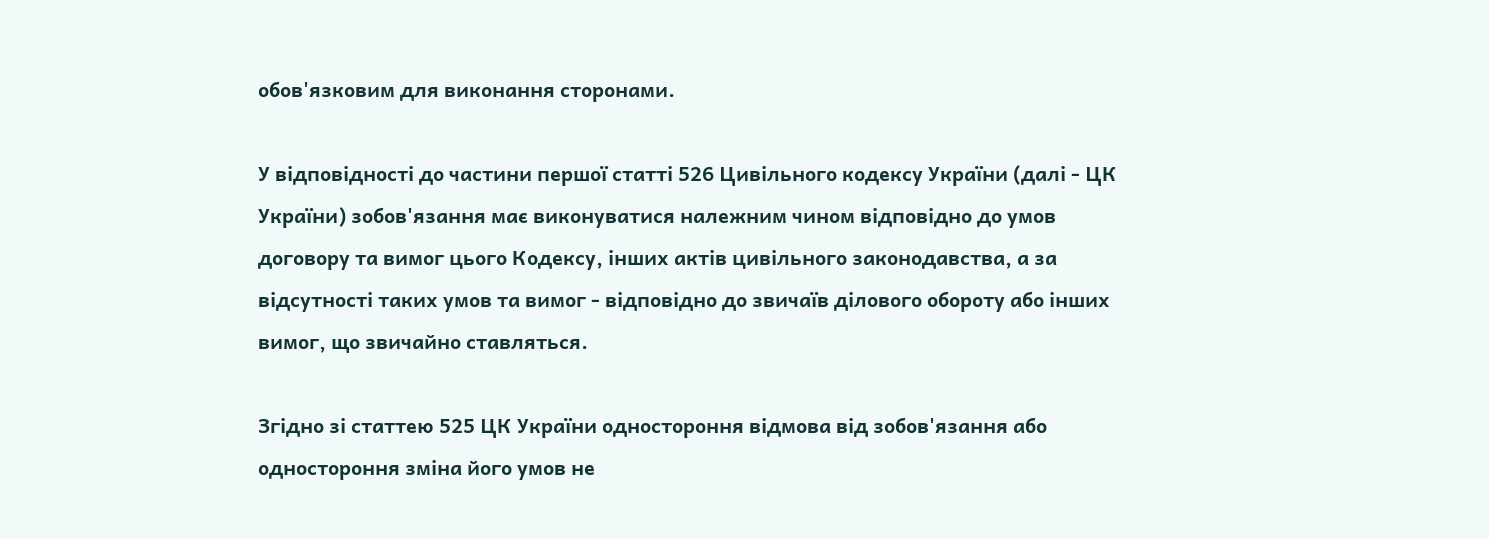обов'язковим для виконання сторонами.

У відповідності до частини першої статті 526 Цивільного кодексу України (далі - ЦК України) зобов'язання має виконуватися належним чином відповідно до умов договору та вимог цього Кодексу, інших актів цивільного законодавства, а за відсутності таких умов та вимог - відповідно до звичаїв ділового обороту або інших вимог, що звичайно ставляться.

Згідно зі статтею 525 ЦК України одностороння відмова від зобов'язання або одностороння зміна його умов не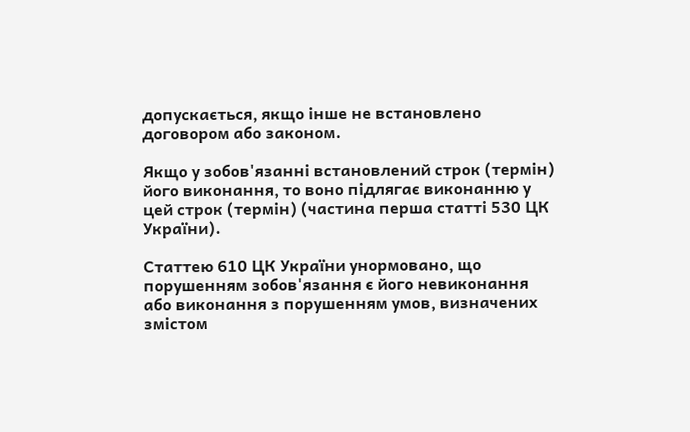допускається, якщо інше не встановлено договором або законом.

Якщо у зобов'язанні встановлений строк (термін) його виконання, то воно підлягає виконанню у цей строк (термін) (частина перша статті 530 ЦК України).

Статтею 610 ЦК України унормовано, що порушенням зобов'язання є його невиконання або виконання з порушенням умов, визначених змістом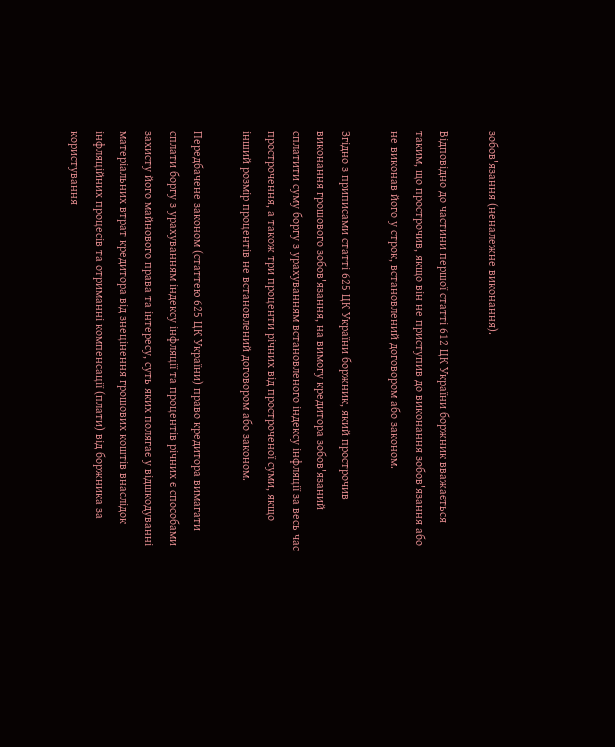зобов'язання (неналежне виконання).

Відповідно до частини першої статті 612 ЦК України боржник вважається таким, що прострочив, якщо він не приступив до виконання зобов'язання або не виконав його у строк, встановлений договором або законом.

Згідно з приписами статті 625 ЦК України боржник, який прострочив виконання грошового зобов'язання, на вимогу кредитора зобов'язаний сплатити суму боргу з урахуванням встановленого індексу інфляції за весь час прострочення, а також три проценти річних від простроченої суми, якщо інший розмір процентів не встановлений договором або законом.

Передбачене законом (статтею 625 ЦК України) право кредитора вимагати сплати боргу з урахуванням індексу інфляції та процентів річних є способами захисту його майнового права та інтересу, суть яких полягає у відшкодуванні матеріальних втрат кредитора від знецінення грошових коштів внаслідок інфляційних процесів та отриманні компенсації (плати) від боржника за користування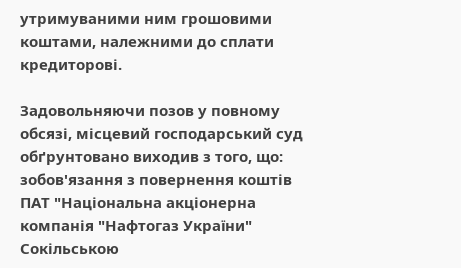утримуваними ним грошовими коштами, належними до сплати кредиторові.

Задовольняючи позов у повному обсязі, місцевий господарський суд обґрунтовано виходив з того, що: зобов'язання з повернення коштів ПАТ "Національна акціонерна компанія "Нафтогаз України" Сокільською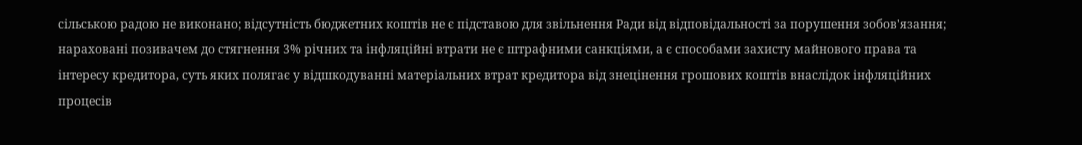сільською радою не виконано; відсутність бюджетних коштів не є підставою для звільнення Ради від відповідальності за порушення зобов'язання; нараховані позивачем до стягнення 3% річних та інфляційні втрати не є штрафними санкціями, а є способами захисту майнового права та інтересу кредитора, суть яких полягає у відшкодуванні матеріальних втрат кредитора від знецінення грошових коштів внаслідок інфляційних процесів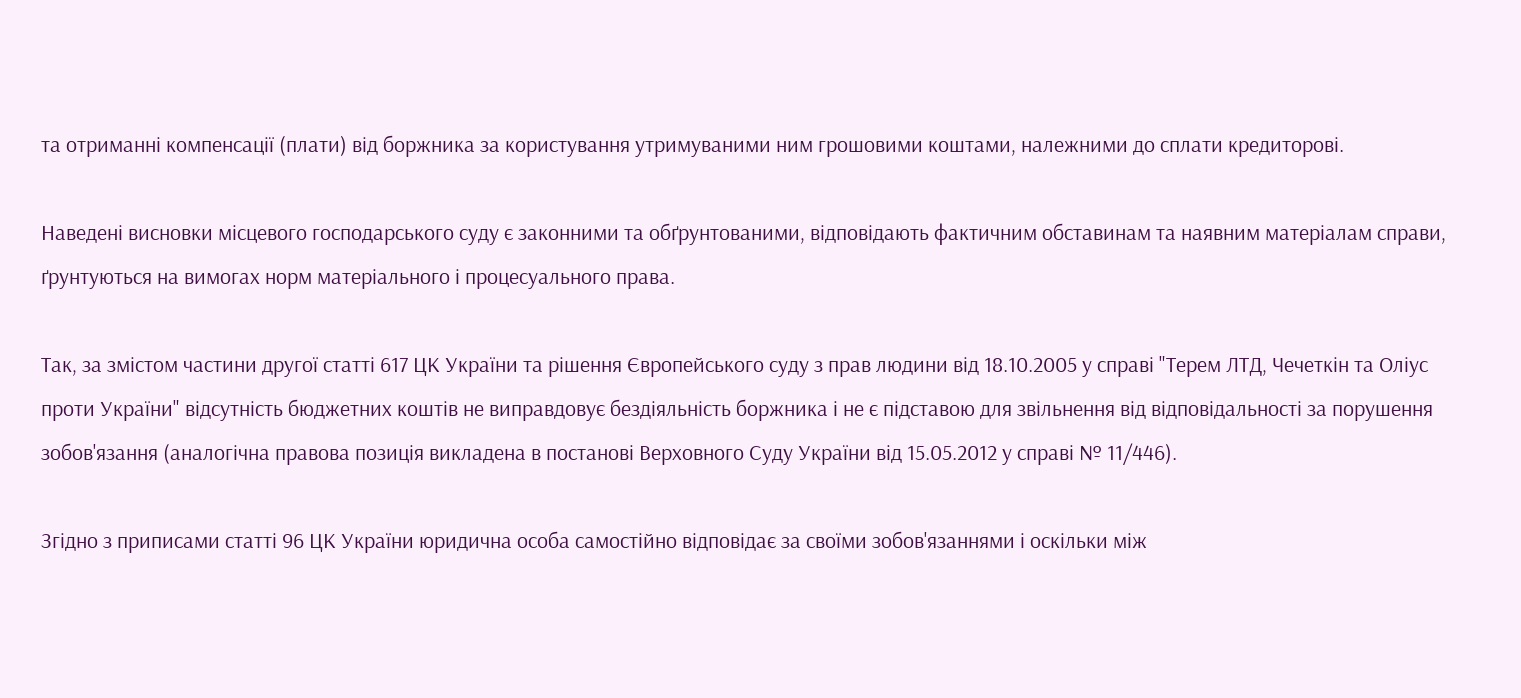та отриманні компенсації (плати) від боржника за користування утримуваними ним грошовими коштами, належними до сплати кредиторові.

Наведені висновки місцевого господарського суду є законними та обґрунтованими, відповідають фактичним обставинам та наявним матеріалам справи, ґрунтуються на вимогах норм матеріального і процесуального права.

Так, за змістом частини другої статті 617 ЦК України та рішення Європейського суду з прав людини від 18.10.2005 у справі "Терем ЛТД, Чечеткін та Оліус проти України" відсутність бюджетних коштів не виправдовує бездіяльність боржника і не є підставою для звільнення від відповідальності за порушення зобов'язання (аналогічна правова позиція викладена в постанові Верховного Суду України від 15.05.2012 у справі № 11/446).

Згідно з приписами статті 96 ЦК України юридична особа самостійно відповідає за своїми зобов'язаннями і оскільки між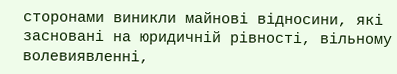сторонами виникли майнові відносини, які засновані на юридичній рівності, вільному волевиявленні,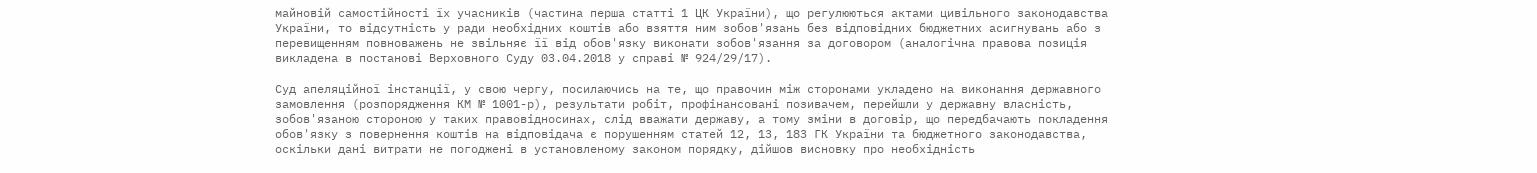майновій самостійності їх учасників (частина перша статті 1 ЦК України), що регулюються актами цивільного законодавства України, то відсутність у ради необхідних коштів або взяття ним зобов'язань без відповідних бюджетних асигнувань або з перевищенням повноважень не звільняє її від обов'язку виконати зобов'язання за договором (аналогічна правова позиція викладена в постанові Верховного Суду 03.04.2018 у справі № 924/29/17).

Суд апеляційної інстанції, у свою чергу, посилаючись на те, що правочин між сторонами укладено на виконання державного замовлення (розпорядження КМ № 1001-р), результати робіт, профінансовані позивачем, перейшли у державну власність, зобов'язаною стороною у таких правовідносинах, слід вважати державу, а тому зміни в договір, що передбачають покладення обов'язку з повернення коштів на відповідача є порушенням статей 12, 13, 183 ГК України та бюджетного законодавства, оскільки дані витрати не погоджені в установленому законом порядку, дійшов висновку про необхідність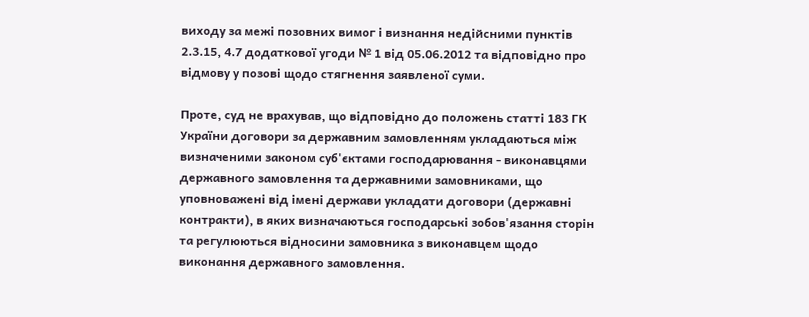виходу за межі позовних вимог і визнання недійсними пунктів 2.3.15, 4.7 додаткової угоди № 1 від 05.06.2012 та відповідно про відмову у позові щодо стягнення заявленої суми.

Проте, суд не врахував, що відповідно до положень статті 183 ГК України договори за державним замовленням укладаються між визначеними законом суб'єктами господарювання - виконавцями державного замовлення та державними замовниками, що уповноважені від імені держави укладати договори (державні контракти), в яких визначаються господарські зобов'язання сторін та регулюються відносини замовника з виконавцем щодо виконання державного замовлення.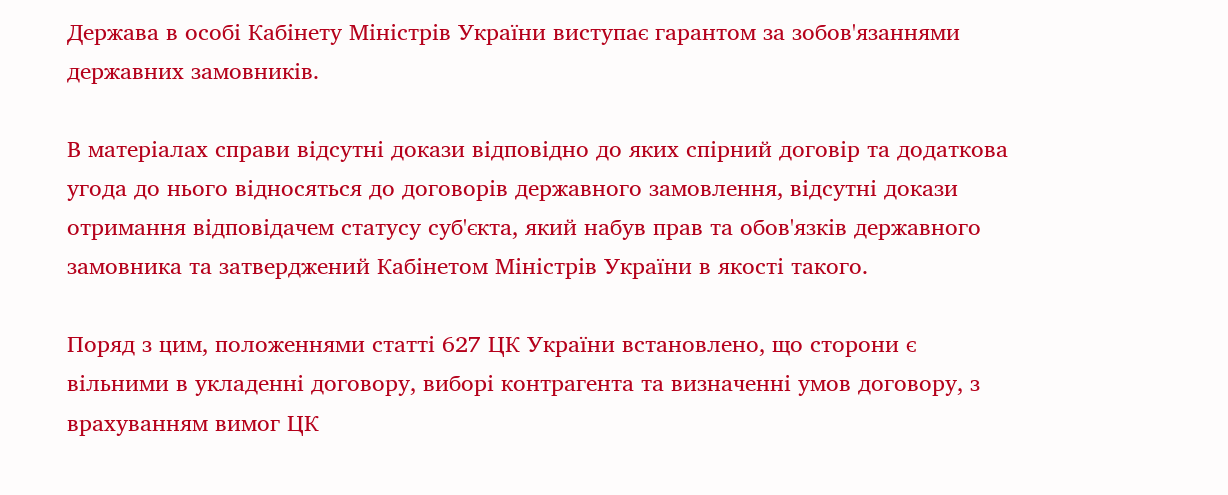Держава в особі Кабінету Міністрів України виступає гарантом за зобов'язаннями державних замовників.

В матеріалах справи відсутні докази відповідно до яких спірний договір та додаткова угода до нього відносяться до договорів державного замовлення, відсутні докази отримання відповідачем статусу суб'єкта, який набув прав та обов'язків державного замовника та затверджений Кабінетом Міністрів України в якості такого.

Поряд з цим, положеннями статті 627 ЦК України встановлено, що сторони є вільними в укладенні договору, виборі контрагента та визначенні умов договору, з врахуванням вимог ЦК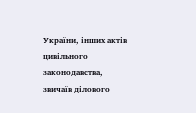України, інших актів цивільного законодавства, звичаїв ділового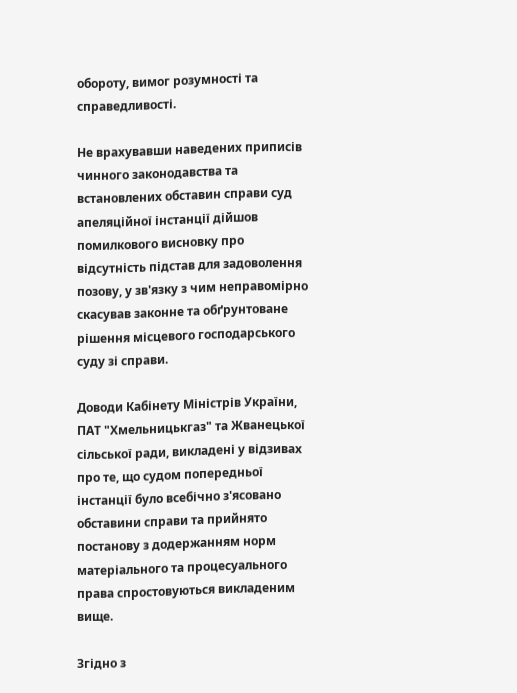обороту, вимог розумності та справедливості.

Не врахувавши наведених приписів чинного законодавства та встановлених обставин справи суд апеляційної інстанції дійшов помилкового висновку про відсутність підстав для задоволення позову, у зв'язку з чим неправомірно скасував законне та обґрунтоване рішення місцевого господарського суду зі справи.

Доводи Кабінету Міністрів України, ПАТ "Хмельницькгаз" та Жванецької сільської ради, викладені у відзивах про те, що судом попередньої інстанції було всебічно з'ясовано обставини справи та прийнято постанову з додержанням норм матеріального та процесуального права спростовуються викладеним вище.

Згідно з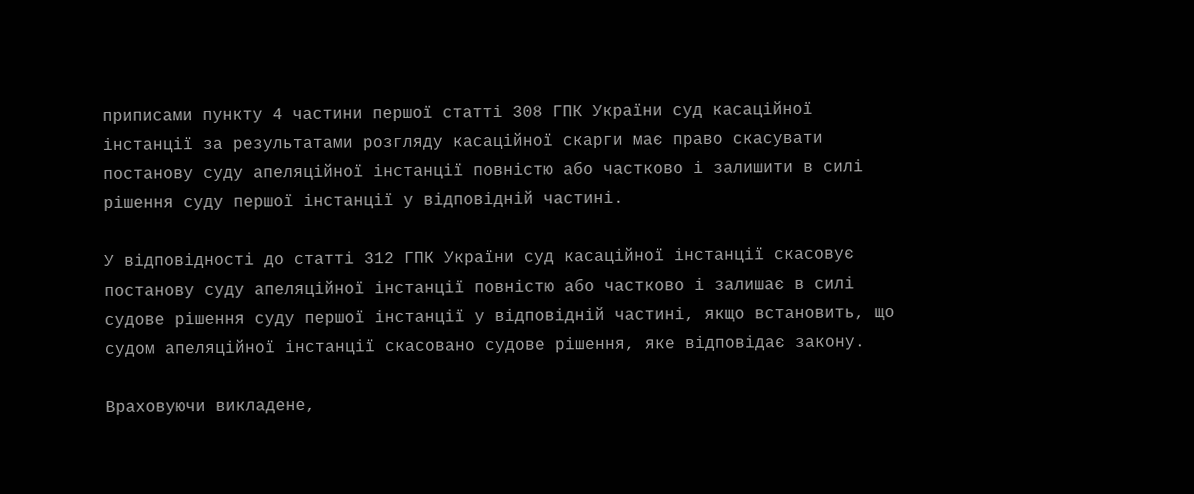приписами пункту 4 частини першої статті 308 ГПК України суд касаційної інстанції за результатами розгляду касаційної скарги має право скасувати постанову суду апеляційної інстанції повністю або частково і залишити в силі рішення суду першої інстанції у відповідній частині.

У відповідності до статті 312 ГПК України суд касаційної інстанції скасовує постанову суду апеляційної інстанції повністю або частково і залишає в силі судове рішення суду першої інстанції у відповідній частині, якщо встановить, що судом апеляційної інстанції скасовано судове рішення, яке відповідає закону.

Враховуючи викладене,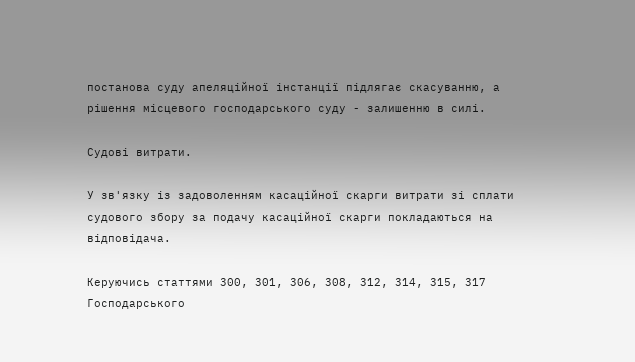постанова суду апеляційної інстанції підлягає скасуванню, а рішення місцевого господарського суду - залишенню в силі.

Судові витрати.

У зв'язку із задоволенням касаційної скарги витрати зі сплати судового збору за подачу касаційної скарги покладаються на відповідача.

Керуючись статтями 300, 301, 306, 308, 312, 314, 315, 317 Господарського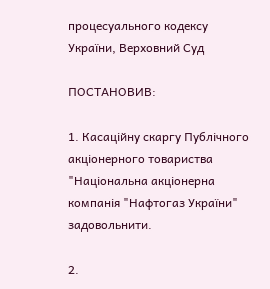процесуального кодексу України, Верховний Суд

ПОСТАНОВИВ:

1. Касаційну скаргу Публічного акціонерного товариства "Національна акціонерна компанія "Нафтогаз України" задовольнити.

2.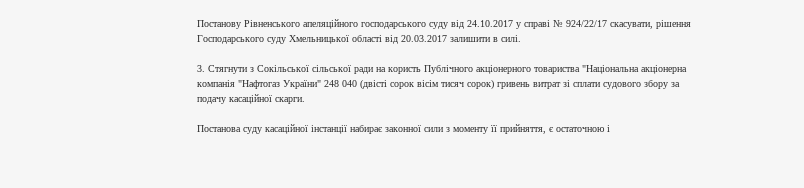Постанову Рівненського апеляційного господарського суду від 24.10.2017 у справі № 924/22/17 скасувати, рішення Господарського суду Хмельницької області від 20.03.2017 залишити в силі.

3. Стягнути з Сокільської сільської ради на користь Публічного акціонерного товариства "Національна акціонерна компанія "Нафтогаз України" 248 040 (двісті сорок вісім тисяч сорок) гривень витрат зі сплати судового збору за подачу касаційної скарги.

Постанова суду касаційної інстанції набирає законної сили з моменту її прийняття, є остаточною і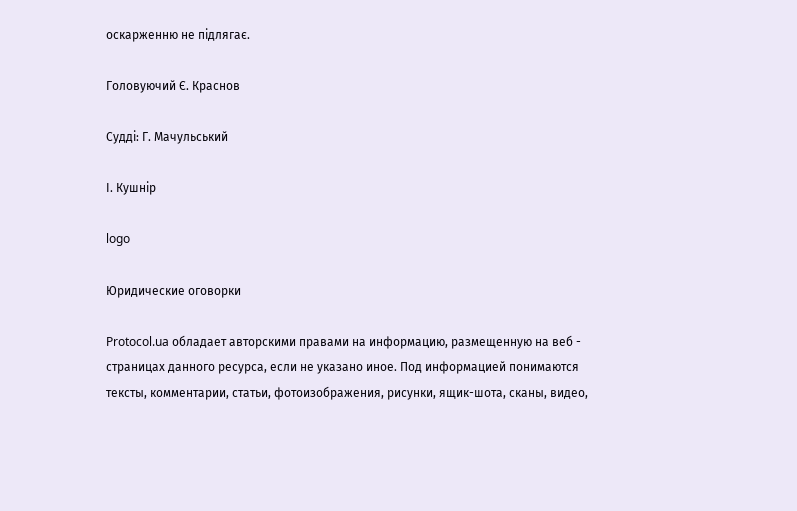оскарженню не підлягає.

Головуючий Є. Краснов

Судді: Г. Мачульський

І. Кушнір

logo

Юридические оговорки

Protocol.ua обладает авторскими правами на информацию, размещенную на веб - страницах данного ресурса, если не указано иное. Под информацией понимаются тексты, комментарии, статьи, фотоизображения, рисунки, ящик-шота, сканы, видео,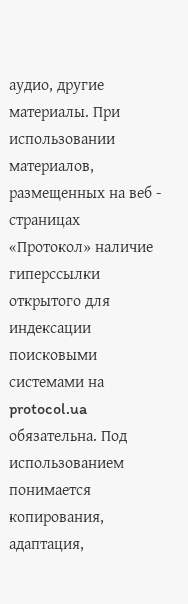аудио, другие материалы. При использовании материалов, размещенных на веб - страницах «Протокол» наличие гиперссылки открытого для индексации поисковыми системами на protocol.ua обязательна. Под использованием понимается копирования, адаптация,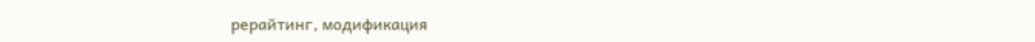рерайтинг, модификация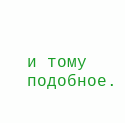и тому подобное.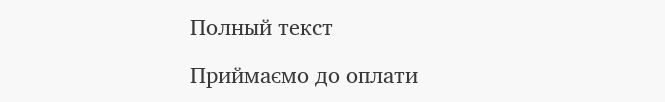Полный текст

Приймаємо до оплати